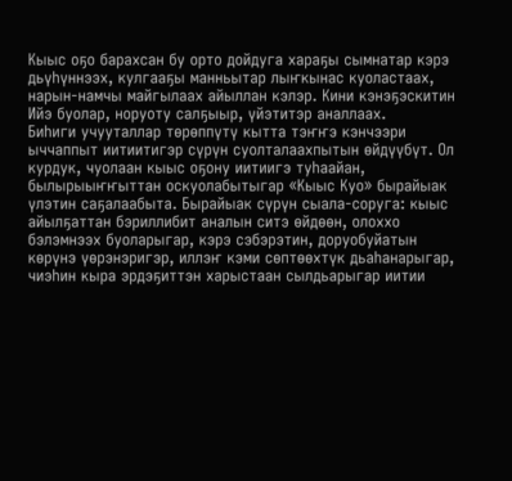Кыыс оҕо барахсан бу орто дойдуга хараҕы сымнатар кэрэ дьүһүннээх, кулгааҕы манньытар лыҥкынас куоластаах, нарын-намчы майгылаах айыллан кэлэр. Кини кэнэҕэскитин Ийэ буолар, норуоту салҕыыр, үйэтитэр аналлаах.
Биһиги учууталлар төрөппүтү кытта тэҥҥэ кэнчээри ыччаппыт иитиитигэр сүрүн суолталаахпытын өйдүүбүт. Ол курдук, чуолаан кыыс оҕону иитиигэ туһаайан, былырыыҥҥыттан оскуолабытыгар «Кыыс Куо» бырайыак үлэтин саҕалаабыта. Бырайыак сүрүн сыала-соруга: кыыс айылҕаттан бэриллибит аналын ситэ өйдөөн, олоххо бэлэмнээх буоларыгар, кэрэ сэбэрэтин, доруобуйатын көрүнэ үөрэнэригэр, иллэҥ кэми сөптөөхтүк дьаһанарыгар, чиэһин кыра эрдэҕиттэн харыстаан сылдьарыгар иитии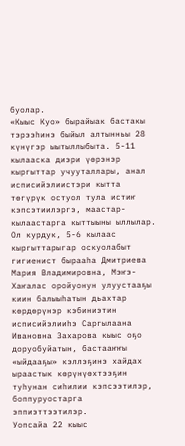буолар.
«Кыыс Куо» бырайыак бастакы тэрээһинэ быйыл алтынньы 28 күнүгэр ыытыллыбыта. 5-11 кылааска диэри үөрэнэр кыргыттар учууталлары, анал исписийэлиистэри кытта төгүрүк остуол тула истиҥ кэпсэтиилэргэ, маастар-кылаастарга кыттыыны ыллылар. Ол курдук, 5-6 кылаас кыргыттарыгар оскуолабыт гигиенист бырааһа Дмитриева Мария Владимировна, Мэҥэ-Хаҥалас оройуонун улуустааҕы киин балыыһатын дьахтар көрдөрүнэр кэбиниэтин исписийэлииһэ Саргылаана Ивановна Захарова кыыс оҕо доруобуйатын, бастааҥҥы «ыйдааҕы» кэллэҕинэ хайдах ыраастык көрүнүөхтээҕин туһунан сиһилии кэпсээтилэр, боппуруостарга эппиэттээтилэр.
Уопсайа 22 кыыс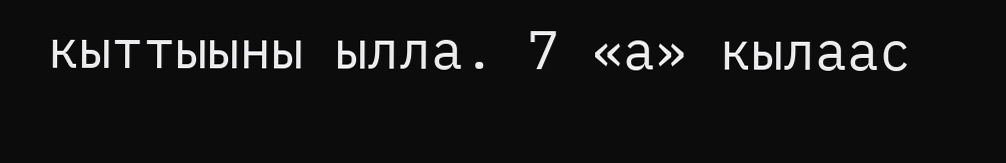кыттыыны ылла. 7 «а» кылаас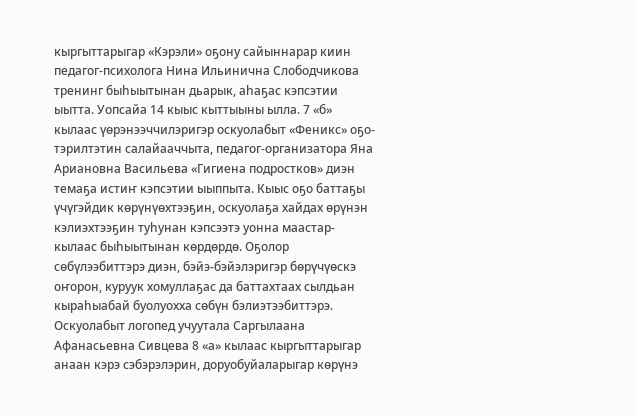кыргыттарыгар «Кэрэли» оҕону сайыннарар киин педагог-психолога Нина Ильинична Слободчикова тренинг быһыытынан дьарык, аһаҕас кэпсэтии ыытта. Уопсайа 14 кыыс кыттыыны ылла. 7 «б» кылаас үөрэнээччилэригэр оскуолабыт «Феникс» оҕо-тэрилтэтин салайааччыта, педагог-организатора Яна Ариановна Васильева «Гигиена подростков» диэн темаҕа истиҥ кэпсэтии ыыппыта. Кыыс оҕо баттаҕы үчүгэйдик көрүнүөхтээҕин, оскуолаҕа хайдах өрүнэн кэлиэхтээҕин туһунан кэпсээтэ уонна маастар-кылаас быһыытынан көрдөрдө. Оҕолор сөбүлээбиттэрэ диэн, бэйэ-бэйэлэригэр бөрүчүөскэ оҥорон, куруук хомуллаҕас да баттахтаах сылдьан кыраһыабай буолуохха сөбүн бэлиэтээбиттэрэ. Оскуолабыт логопед учуутала Саргылаана Афанасьевна Сивцева 8 «а» кылаас кыргыттарыгар анаан кэрэ сэбэрэлэрин, доруобуйаларыгар көрүнэ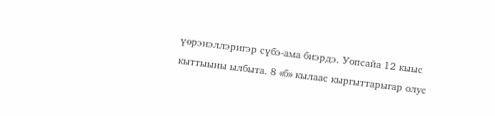үөрэнэллэригэр сүбэ-ама биэрдэ. Уопсайа 12 кыыс кыттыыны ылбыта. 8 «б» кылаас кыргыттарыгар олус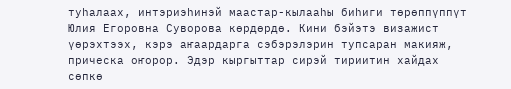туһалаах, интэриэһинэй маастар-кылааһы биһиги төрөппүппүт Юлия Егоровна Суворова көрдөрдө. Кини бэйэтэ визажист үөрэхтээх, кэрэ аҥаардарга сэбэрэлэрин тупсаран макияж, прическа оҥорор. Эдэр кыргыттар сирэй тириитин хайдах сөпкө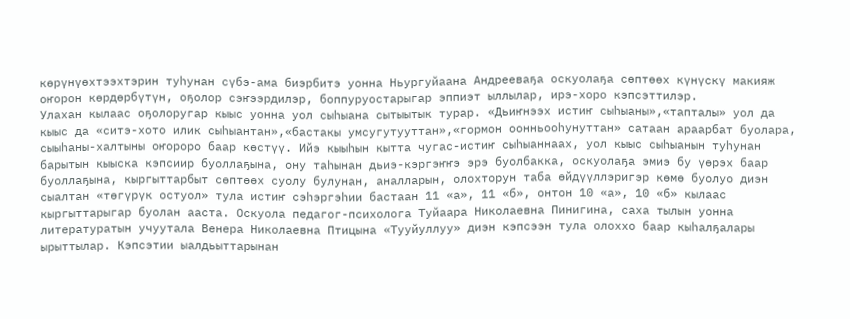көрүнүөхтээхтэрин туһунан сүбэ-ама биэрбитэ уонна Ньургуйаана Андрееваҕа оскуолаҕа сөптөөх күнүскү макияж оҥорон көрдөрбүтүн, оҕолор сэҥээрдилэр, боппуруостарыгар эппиэт ыллылар, ирэ-хоро кэпсэттилэр.
Улахан кылаас оҕолоругар кыыс уонна уол сыһыана сытыытык турар. «Дьиҥнээх истиҥ сыһыаны»,«тапталы» уол да кыыс да «ситэ-хото илик сыһыантан»,«бастакы умсугутууттан»,«гормон оонньооһунуттан» сатаан араарбат буолара, сыыһаны-халтыны оҥороро баар көстүү. Ийэ кыыһын кытта чугас-истиҥ сыһыаннаах, уол кыыс сыһыанын туһунан барытын кыыска кэпсиир буоллаҕына, ону таһынан дьиэ-кэргэҥҥэ эрэ буолбакка, оскуолаҕа эмиэ бу үөрэх баар буоллаҕына, кыргыттарбыт сөптөөх суолу булунан, аналларын, олохторун таба өйдүүллэригэр көмө буолуо диэн сыалтан «төгүрүк остуол» тула истиҥ сэһэргэһии бастаан 11 «а», 11 «б», онтон 10 «а», 10 «б» кылаас кыргыттарыгар буолан ааста. Оскуола педагог-психолога Туйаара Николаевна Пинигина, саха тылын уонна литературатын учуутала Венера Николаевна Птицына «Тууйуллуу» диэн кэпсээн тула олоххо баар кыһалҕалары ырыттылар. Кэпсэтии ыалдьыттарынан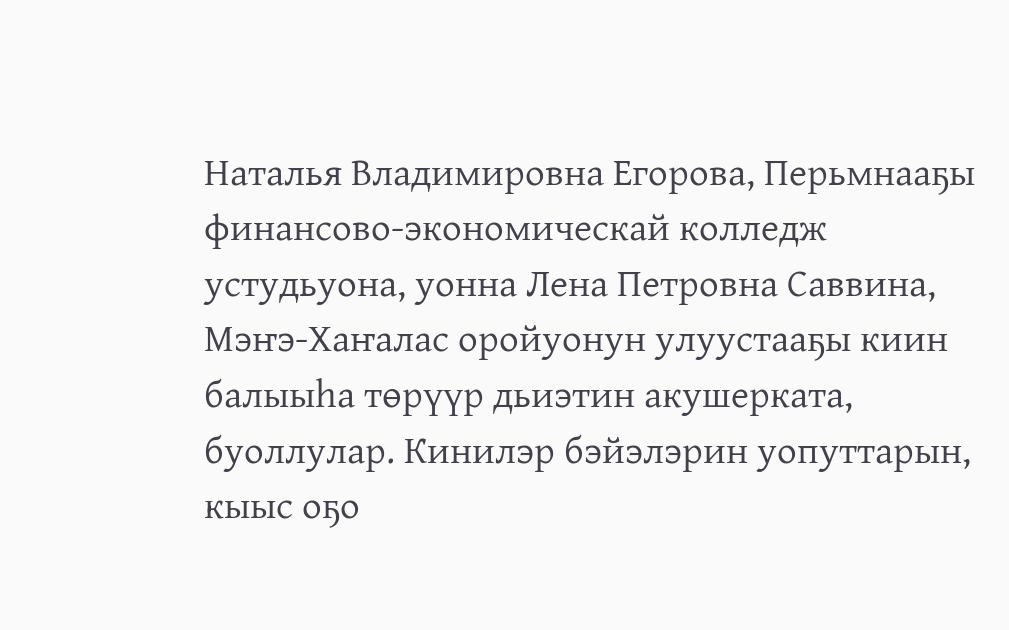Наталья Владимировна Егорова, Перьмнааҕы финансово-экономическай колледж устудьуона, уонна Лена Петровна Саввина, Мэҥэ-Хаҥалас оройуонун улуустааҕы киин балыыһа төрүүр дьиэтин акушерката, буоллулар. Кинилэр бэйэлэрин уопуттарын, кыыс оҕо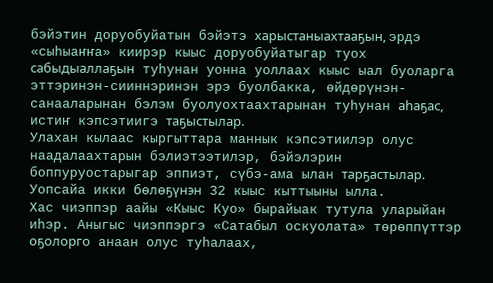бэйэтин доруобуйатын бэйэтэ харыстаныахтааҕын, эрдэ «сыһыаҥҥа» киирэр кыыс доруобуйатыгар туох сабыдыаллаҕын туһунан уонна уоллаах кыыс ыал буоларга эттэринэн-сииннэринэн эрэ буолбакка, өйдөрүнэн-санааларынан бэлэм буолуохтаахтарынан туһунан аһаҕас, истиҥ кэпсэтиигэ таҕыстылар.
Улахан кылаас кыргыттара маннык кэпсэтиилэр олус наадалаахтарын бэлиэтээтилэр, бэйэлэрин боппуруостарыгар эппиэт, сүбэ-ама ылан тарҕастылар. Уопсайа икки бөлөҕүнэн 32 кыыс кыттыыны ылла.
Хас чиэппэр аайы «Кыыс Куо» бырайыак тутула уларыйан иһэр. Аныгыс чиэппэргэ «Сатабыл оскуолата» төрөппүттэр оҕолорго анаан олус туһалаах,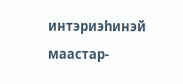интэриэһинэй маастар-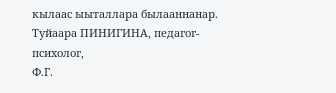кылаас ыыталлара былааннанар.
Туйаара ПИНИГИНА, педагог-психолог,
Ф.Г.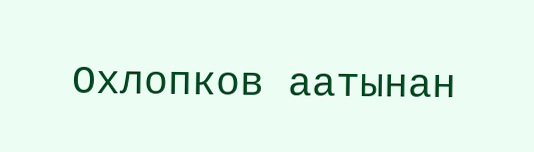Охлопков аатынан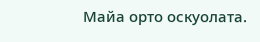Майа орто оскуолата.